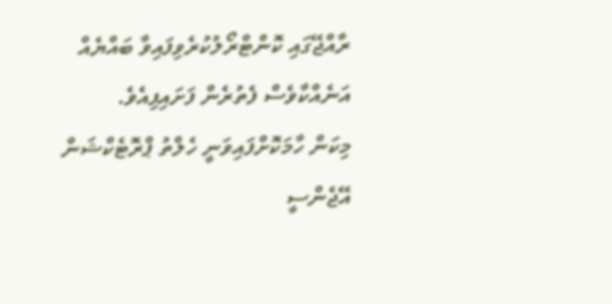ރާއްޖޭގައި ކޮންޓްރޯލުކުރެވިފައިވާ ބައްޔެއް އަނެއްކާވެސް ފެތުރެން ފަށައިފިއެވެ.
މިކަން ހާމަކޮށްފައިވަނީ ހެލްތު ޕްރޮޓެކްޝަން އޭޖެންސީ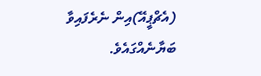(އެޗްޕީއޭ)އިން ނެރެފައިވާ ބަޔާނެއްގައެވެ.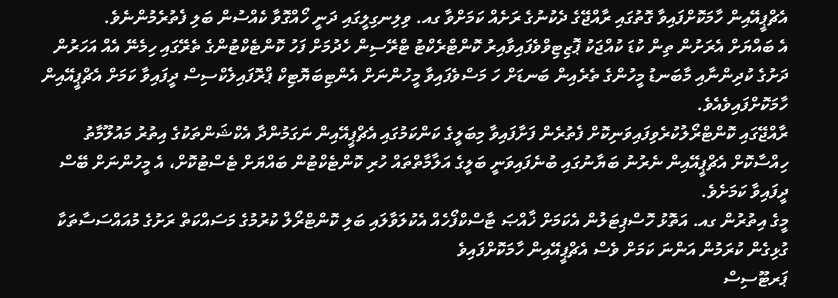އެޗްޕީއޭއިން ހާމަކޮށްފައިވާ ގޮތުގައި ރާއްޖޭގެ ދެކުނުގެ ރަށެއް ކަމަށްވާ ގއ. ވިލިނގިލީގައި ދަނީ ހޯއްގޮވާ ކެއްސުން ބަލި ފެތުރެމުންނެވެ.
އެ ބައްޔަށް އެރަށުން ތިން ކުޑަ ކުއްޖަކު ޕޮޒިޓިވްވެފައިވާއިރު ކޮންޓްރެކްޓު ޓްރޭސިން ހެދުމަށް ފަހު ކޮންޓެކްޓުންގެ ތެރޭގައި ހިމެނޭ އެއް އަހަރުން ދަށުގެ ކުދިންނާއި މާބަނޑު މީހުންގެ ތެރެއިން ބަނޑަށް ހަ މަސްވެފައިވާ މީހުންނަށް އެންޓިބަޔޮޓިކް ޕްރޮފައިލެކްސިސް ދީފައިވާ ކަމަށް އެޗްޕީއޭއިން ހާމަކޮށްފައިވެއެވެ.
ރާއްޖޭގައި ކޮންޓްރޯލުކުރެވިފައިވަނިކޮށް ފެތުރެން ފަށާފައިވާ މިބަލީގެ ކަންކަމުގައި އެޗްޕީއޭއިން ނަގަމުންދާ އެކްޝަންތަކުގެ އިތުރު މައުލޫމާތު ހިއްސާކޮށް އެޗްޕީއޭއިން ނެރުނު ބަޔާނުގައި ބުނެފައިވަނީ ބަލީގެ އަލާމާތްތައް ހުރި ކޮންޓެކްޓުން ބައްޔަށް ޓެސްޓުކޮށް، އެ މީހުންނަށް ބޭސް ދީފައިވާ ކަމަށެވެ.
މީގެ އިތުރުން ގއ. އަތޮޅު ހޮސްޕިޓަލުން އެކަމަށް ޚާއްޞަ ޓާސްކްފޯހެއް އެކުލަވާލައި ބަލި ކޮންޓްރޯލް ކުރުމުގެ މަސައްކަތް ރަށުގެ މުއައްސަސާތަކާ ގުޅިގެން ކުރަމުން އަންނަ ކަމަށް ވެސް އެޗްޕީއޭއިން ހާމަކޮށްފައިވެ
ޕަރޓޫސިސް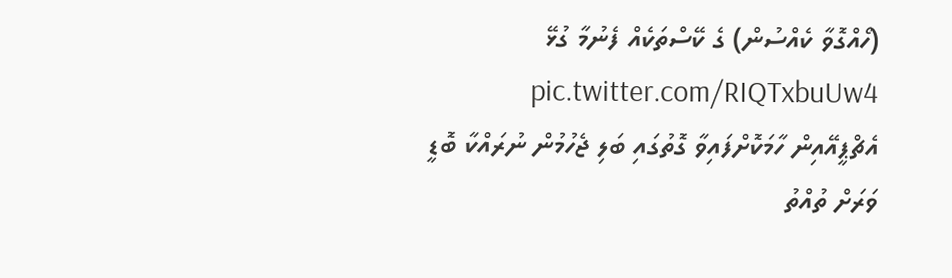(ހޯއްގޮވާ ކެއްސުން) ގެ ކޭސްތަކެއް ފެނުމާ ގުޅޭ pic.twitter.com/RIQTxbuUw4
އެޗްޕީއޭއިން ހާމަކޮށްފައިވާ ގޮތުގައި ބަލި ޖެހުމުން ނުރައްކާ ބޮޑީ ވަރަށް ތުއްތު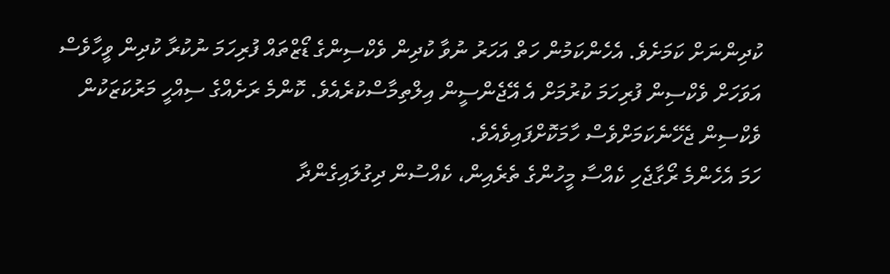ކުދިންނަށް ކަމަށެވެ. އެހެންކަމުން ހަތް އަހަރު ނުވާ ކުދިން ވެކްސިންގެ ޑޯޒްތައް ފުރިހަމަ ނުކުރާ ކުދިން ވީހާވެސް އަވަހަށް ވެކްސިން ފުރިހަމަ ކުރުމަށް އެ އޭޖެންސީން އިލްތިމާސްކުރެއެވެ. ކޮންމެ ރަށެއްގެ ސިއްހީ މަރުކަޒަކުން ވެކްސިން ޖެހޭނެކަމަށްވެސް ހާމަކޮށްފައިވެއެވެ.
ހަމަ އެހެންމެ ރޯގާޖެހި ކެއްސާ މީހުންގެ ތެރެއިން، ކެއްސުން ދިގުލައިގެންދާ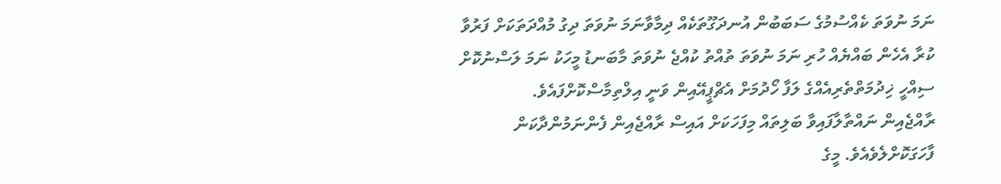ނަމަ ނުވަތަ ކެއްސުމުގެ ސަބަބުން އުނދަގޫތަކެއް ދިމާވާނަމަ ނުވަތަ ދިގު މުއްދަތަކަށް ފަރުވާ ކުރާ އެހެން ބައްޔެއް ހުރި ނަމަ ނުވަތަ ތުއްތު ކުއްޖެ ނުވަތަ މާބަނޑު މީހަކު ނަމަ ލަސްނުކޮށް ސިއްހީ ޚިދުމަތްތެރިއެއްގެ ލަފާ ހޯދުމަށް އެޗްޕީއޭއިން ވަނީ އިލްތިމާސްކޮށްފައެވެ.
ރާއްޖެއިން ނައްތާލާފައިވާ ބަލިތައް މިފަހަކަށް އައިސް ރާއްޖެއިން ފެންނަމުންދާކަން ފާހަގަކޮށްލެވެއެވެ. މީގެ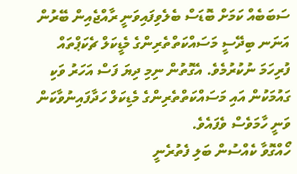ސަބަބެއް ކަމަށް ބޮޑަސް ބެލެވިފައިވަނީ ރާއްޖެއިން ބޭރުން އަނަނ ބިދޭސީ މަސައްކަތްތެރިންގެ މެޑީކަލް ޗެކަޕްތައް ފުރިހަމަ ނުކުރުމެވެ. އެގޮތުން ނިމި ދިޔަ ފަސް އަހަރު ވަކި ގައުމަކުން އައި މަސައްކަތްތެރިންގެ މެޑިކަލް ހަދާފައިނުވާކަން ވަނީ ހާމަވެސް ވެފައެވެ.
ހޯއްގޮވާ ކެއްސުން ބަލި ފެތުރެނީ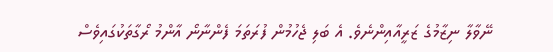ނޭވާލާ ނިޒާމުގެ ޒަރީއާއިންނެވެ. އެ ބަލި ޖެހުމުން ފުރަތަމަ ފެންނާނޯ އާންމު ރޯގާތަކުގައިވެސް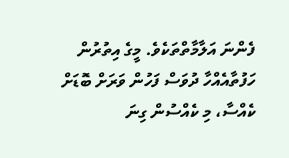ފެންނަ އަލާމާތްތަކެވެ. މީގެ އިތުރުން ހަފުތާއެއްހާ ދުވަސް ފަހުން ވަރަށް ބޮޑަށް ކެއްސާ، މި ކެއްސުން ގިނަ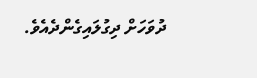ދުވަހަށް ދިގުލައިގެންދެއެވެ.